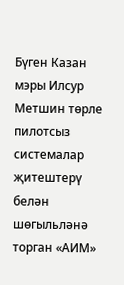Бүген Казан мэры Илсур Метшин төрле пилотсыз
системалар җитештерү белән шөгыльләнә торган «АИМ»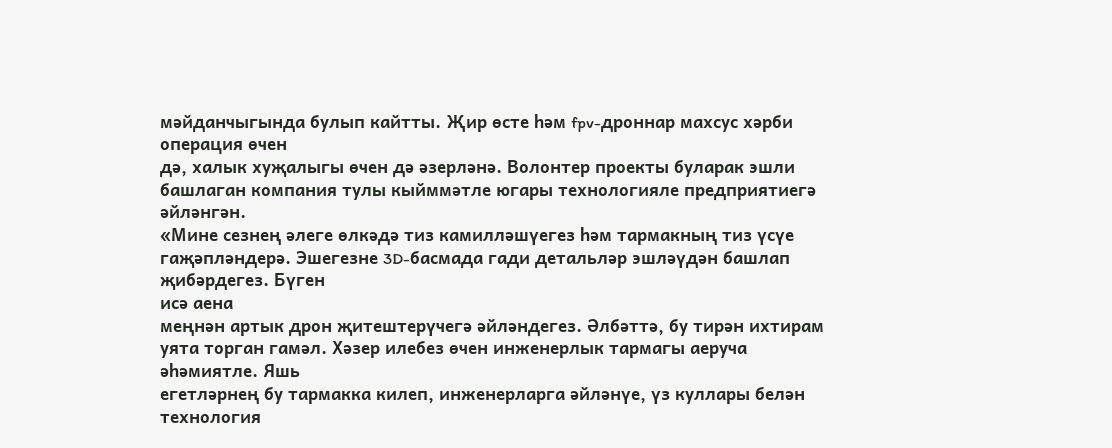мәйданчыгында булып кайтты. Җир өсте һәм fpv-дроннар махсус хәрби операция өчен
дә, халык хуҗалыгы өчен дә әзерләнә. Волонтер проекты буларак эшли башлаган компания тулы кыйммәтле югары технологияле предприятиегә әйләнгән.
«Мине сезнең әлеге өлкәдә тиз камилләшүегез һәм тармакның тиз үсүе гаҗәпләндерә. Эшегезне 3D-басмада гади детальләр эшләүдән башлап җибәрдегез. Бүген
исә аена
меңнән артык дрон җитештерүчегә әйләндегез. Әлбәттә, бу тирән ихтирам
уята торган гамәл. Хәзер илебез өчен инженерлык тармагы аеруча әһәмиятле. Яшь
егетләрнең бу тармакка килеп, инженерларга әйләнүе, үз куллары белән технология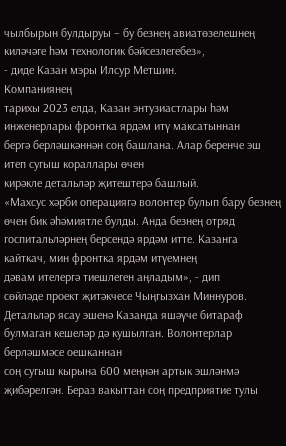чылбырын булдыруы – бу безнең авиатөзелешнең киләчәге һәм технологик бәйсезлегебез»,
- диде Казан мэры Илсур Метшин.
Компаниянең
тарихы 2023 елда, Казан энтузиастлары һәм инженерлары фронтка ярдәм итү максатыннан
бергә берләшкәннән соң башлана. Алар беренче эш итеп сугыш кораллары өчен
кирәкле детальләр җитештерә башлый.
«Махсус хәрби операциягә волонтер булып бару безнең өчен бик әһәмиятле булды. Анда безнең отряд
госпитальләрнең берсендә ярдәм итте. Казанга кайткач, мин фронтка ярдәм итүемнең
дәвам ителергә тиешлеген аңладым», - дип
сөйләде проект җитәкчесе Чыңгызхан Миннуров.
Детальләр ясау эшенә Казанда яшәүче битараф
булмаган кешеләр дә кушылган. Волонтерлар
берләшмәсе оешканнан
соң сугыш кырына 600 меңнән артык эшләнмә җибәрелгән. Бераз вакыттан соң предприятие тулы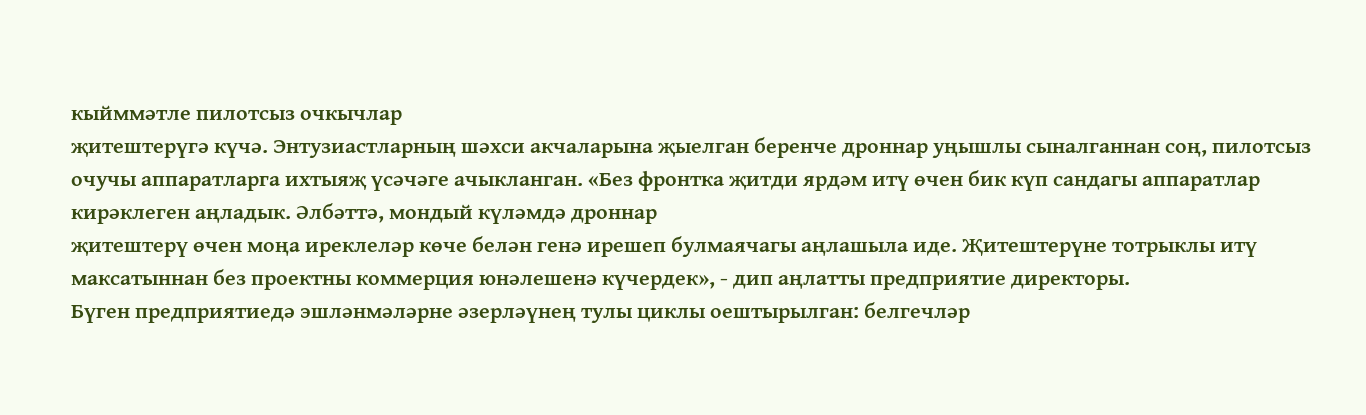кыйммәтле пилотсыз очкычлар
җитештерүгә күчә. Энтузиастларның шәхси акчаларына җыелган беренче дроннар уңышлы сыналганнан соң, пилотсыз очучы аппаратларга ихтыяҗ үсәчәге ачыкланган. «Без фронтка җитди ярдәм итү өчен бик күп сандагы аппаратлар кирәклеген аңладык. Әлбәттә, мондый күләмдә дроннар
җитештерү өчен моңа иреклеләр көче белән генә ирешеп булмаячагы аңлашыла иде. Җитештерүне тотрыклы итү максатыннан без проектны коммерция юнәлешенә күчердек», - дип аңлатты предприятие директоры.
Бүген предприятиедә эшләнмәләрне әзерләүнең тулы циклы оештырылган: белгечләр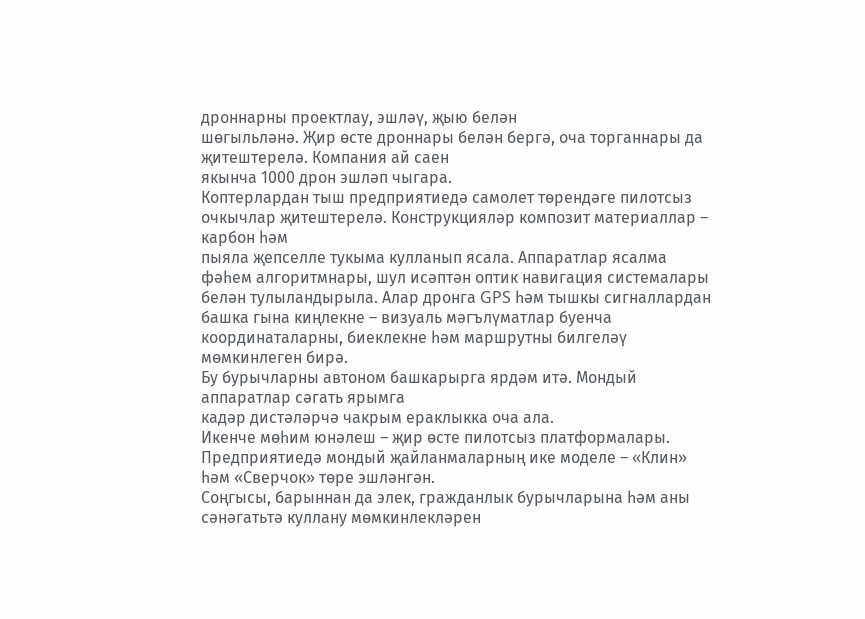дроннарны проектлау, эшләү, җыю белән
шөгыльләнә. Җир өсте дроннары белән бергә, оча торганнары да җитештерелә. Компания ай саен
якынча 1000 дрон эшләп чыгара.
Коптерлардан тыш предприятиедә самолет төрендәге пилотсыз очкычлар җитештерелә. Конструкцияләр композит материаллар – карбон һәм
пыяла җепселле тукыма кулланып ясала. Аппаратлар ясалма фәһем алгоритмнары, шул исәптән оптик навигация системалары белән тулыландырыла. Алар дронга GPS һәм тышкы сигналлардан башка гына киңлекне – визуаль мәгълүматлар буенча координаталарны, биеклекне һәм маршрутны билгеләү мөмкинлеген бирә.
Бу бурычларны автоном башкарырга ярдәм итә. Мондый аппаратлар сәгать ярымга
кадәр дистәләрчә чакрым ераклыкка оча ала.
Икенче мөһим юнәлеш – җир өсте пилотсыз платформалары.
Предприятиедә мондый җайланмаларның ике моделе – «Клин» һәм «Сверчок» төре эшләнгән.
Соңгысы, барыннан да элек, гражданлык бурычларына һәм аны сәнәгатьтә куллану мөмкинлекләрен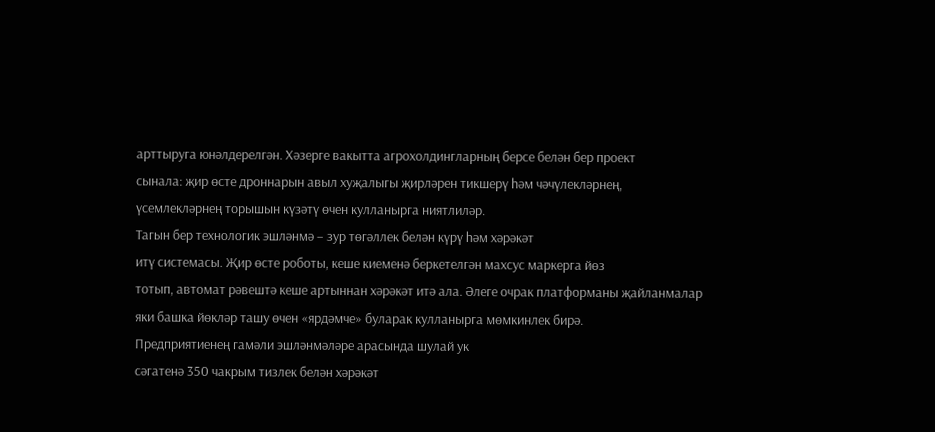арттыруга юнәлдерелгән. Хәзерге вакытта агрохолдингларның берсе белән бер проект
сынала: җир өсте дроннарын авыл хуҗалыгы җирләрен тикшерү һәм чәчүлекләрнең,
үсемлекләрнең торышын күзәтү өчен кулланырга ниятлиләр.
Тагын бер технологик эшләнмә – зур төгәллек белән күрү һәм хәрәкәт
итү системасы. Җир өсте роботы, кеше киеменә беркетелгән махсус маркерга йөз
тотып, автомат рәвештә кеше артыннан хәрәкәт итә ала. Әлеге очрак платформаны җайланмалар
яки башка йөкләр ташу өчен «ярдәмче» буларак кулланырга мөмкинлек бирә.
Предприятиенең гамәли эшләнмәләре арасында шулай ук
сәгатенә 350 чакрым тизлек белән хәрәкәт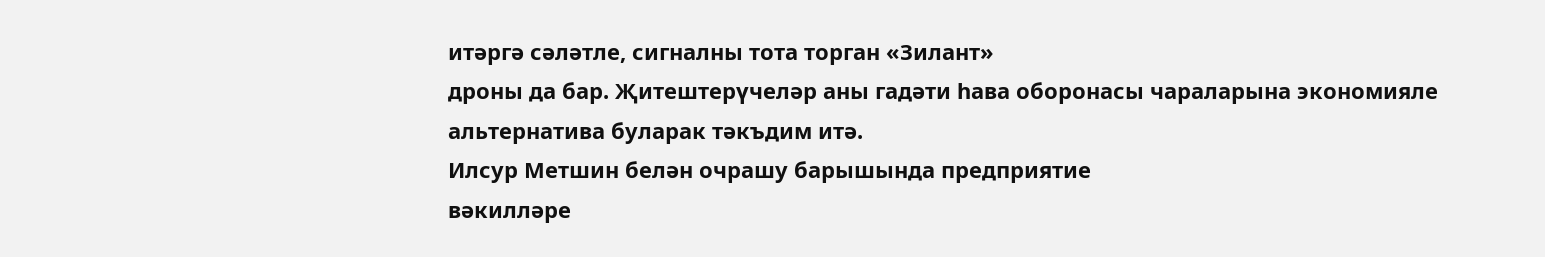итәргә сәләтле, сигналны тота торган «Зилант»
дроны да бар. Җитештерүчеләр аны гадәти һава оборонасы чараларына экономияле
альтернатива буларак тәкъдим итә.
Илсур Метшин белән очрашу барышында предприятие
вәкилләре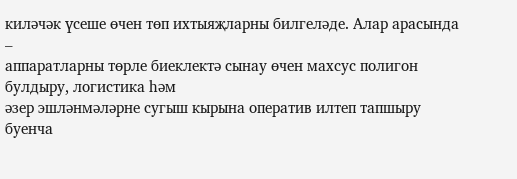киләчәк үсеше өчен төп ихтыяҗларны билгеләде. Алар арасында –
аппаратларны төрле биеклектә сынау өчен махсус полигон булдыру, логистика һәм
әзер эшләнмәләрне сугыш кырына оператив илтеп тапшыру буенча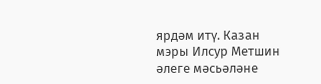ярдәм итү. Казан
мэры Илсур Метшин әлеге мәсьәләне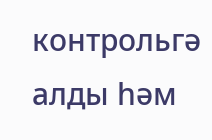контрольгә алды һәм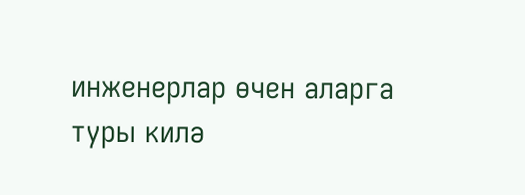инженерлар өчен аларга
туры килә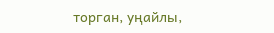торган, уңайлы,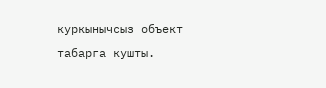куркынычсыз объект табарга кушты.